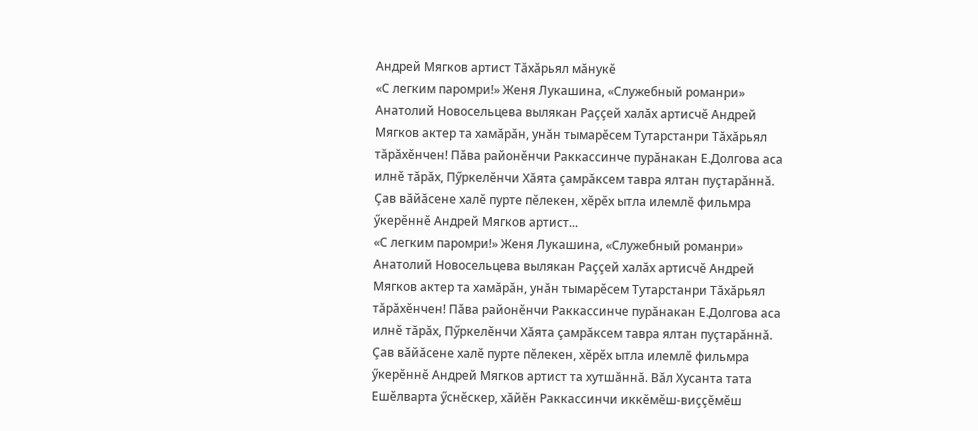Андрей Мягков артист Тăхăрьял мăнукӗ
«С легким паромри!» Женя Лукашина, «Служебный романри» Анатолий Новосельцева вылякан Раççей халăх артисчӗ Андрей Мягков актер та хамăрăн, унăн тымарӗсем Тутарстанри Тăхăрьял тăрăхӗнчен! Пăва районӗнчи Раккассинче пурăнакан Е.Долгова аса илнӗ тăрăх, Пӳркелӗнчи Хăята çамрăксем тавра ялтан пуçтарăннă. Çав вăйăсене халӗ пурте пӗлекен, хӗрӗх ытла илемлӗ фильмра ӳкерӗннӗ Андрей Мягков артист...
«С легким паромри!» Женя Лукашина, «Служебный романри» Анатолий Новосельцева вылякан Раççей халăх артисчӗ Андрей Мягков актер та хамăрăн, унăн тымарӗсем Тутарстанри Тăхăрьял тăрăхӗнчен! Пăва районӗнчи Раккассинче пурăнакан Е.Долгова аса илнӗ тăрăх, Пӳркелӗнчи Хăята çамрăксем тавра ялтан пуçтарăннă. Çав вăйăсене халӗ пурте пӗлекен, хӗрӗх ытла илемлӗ фильмра ӳкерӗннӗ Андрей Мягков артист та хутшăннă. Вăл Хусанта тата Ешӗлварта ӳснӗскер, хăйӗн Раккассинчи иккӗмӗш-виççӗмӗш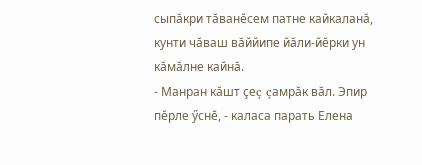сыпăкри тăванӗсем патне кайкаланă, кунти чăваш вăййипе йăли-йӗрки ун кăмăлне кайнă.
- Манран кăшт çеç çамрăк вăл. Эпир пӗрле ӳснӗ, - каласа парать Елена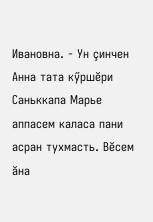Ивановна. - Ун çинчен Анна тата кӳршӗри Саньккапа Марье аппасем каласа пани асран тухмасть. Вӗсем ăна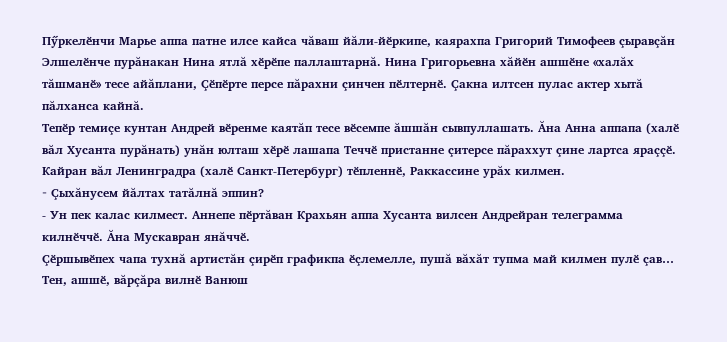Пӳркелӗнчи Марье аппа патне илсе кайса чăваш йăли-йӗркипе, каярахпа Григорий Тимофеев çыравçăн Элшелӗнче пурăнакан Нина ятлă хӗрӗпе паллаштарнă. Нина Григорьевна хăйӗн ашшӗне «халăх тăшманӗ» тесе айăплани, Çӗпӗрте персе пăрахни çинчен пӗлтернӗ. Çакна илтсен пулас актер хытă пăлханса кайнă.
Тепӗр темиçе кунтан Андрей вӗренме каятăп тесе вӗсемпе ăшшăн сывпуллашать. Ăна Анна аппапа (халӗ вăл Хусанта пурăнать) унăн юлташ хӗрӗ лашапа Теччӗ пристанне çитерсе пăраххут çине лартса яраççӗ. Кайран вăл Ленинградра (халӗ Санкт-Петербург) тӗпленнӗ, Раккассине урăх килмен.
- Çыхăнусем йăлтах татăлнă эппин?
- Ун пек калас килмест. Аннепе пӗртăван Крахьян аппа Хусанта вилсен Андрейран телеграмма килнӗччӗ. Ăна Мускавран янăччӗ.
Çӗршывӗпех чапа тухнă артистăн çирӗп графикпа ӗçлемелле, пушă вăхăт тупма май килмен пулӗ çав…
Тен, ашшӗ, вăрçăра вилнӗ Ванюш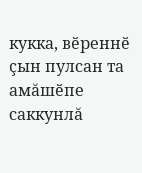кукка, вӗреннӗ çын пулсан та амăшӗпе саккунлă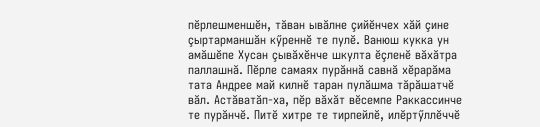пӗрлешменшӗн, тăван ывăлне çийӗнчех хăй çине çыртарманшăн кӳреннӗ те пулӗ. Ванюш кукка ун амăшӗпе Хусан çывăхӗнче шкулта ӗçленӗ вăхăтра паллашнă. Пӗрле самаях пурăннă савнă хӗрарăма тата Андрее май килнӗ таран пулăшма тăрăшатчӗ вăл. Астăватăп-ха, пӗр вăхăт вӗсемпе Раккассинче те пурăнчӗ. Питӗ хитре те тирпейлӗ, илӗртӳллӗччӗ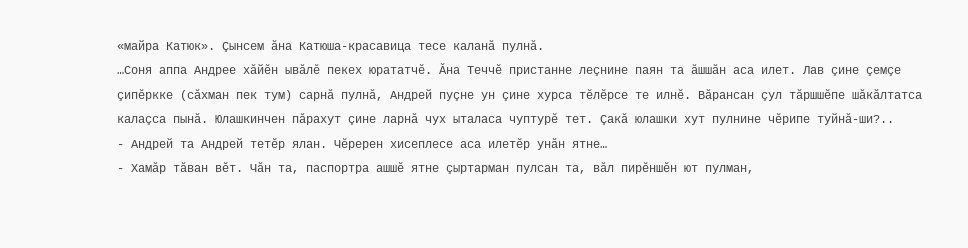«майра Катюк». Çынсем ăна Катюша-красавица тесе каланă пулнă.
…Соня аппа Андрее хăйӗн ывăлӗ пекех юрататчӗ. Ăна Теччӗ пристанне леçнине паян та ăшшăн аса илет. Лав çине çемçе çипӗркке (сăхман пек тум) сарнă пулнă, Андрей пуçне ун çине хурса тӗлӗрсе те илнӗ. Вăрансан çул тăршшӗпе шăкăлтатса калаçса пынă. Юлашкинчен пăрахут çине ларнă чух ыталаса чуптурӗ тет. Çакă юлашки хут пулнине чӗрипе туйнă-ши?..
- Андрей та Андрей тетӗр ялан. Чӗререн хисеплесе аса илетӗр унăн ятне…
- Хамăр тăван вӗт. Чăн та, паспортра ашшӗ ятне çыртарман пулсан та, вăл пирӗншӗн ют пулман,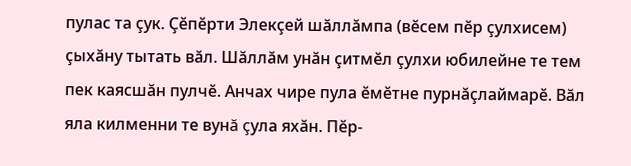пулас та çук. Çӗпӗрти Элекçей шăллăмпа (вӗсем пӗр çулхисем) çыхăну тытать вăл. Шăллăм унăн çитмӗл çулхи юбилейне те тем пек каясшăн пулчӗ. Анчах чире пула ӗмӗтне пурнăçлаймарӗ. Вăл яла килменни те вунă çула яхăн. Пӗр-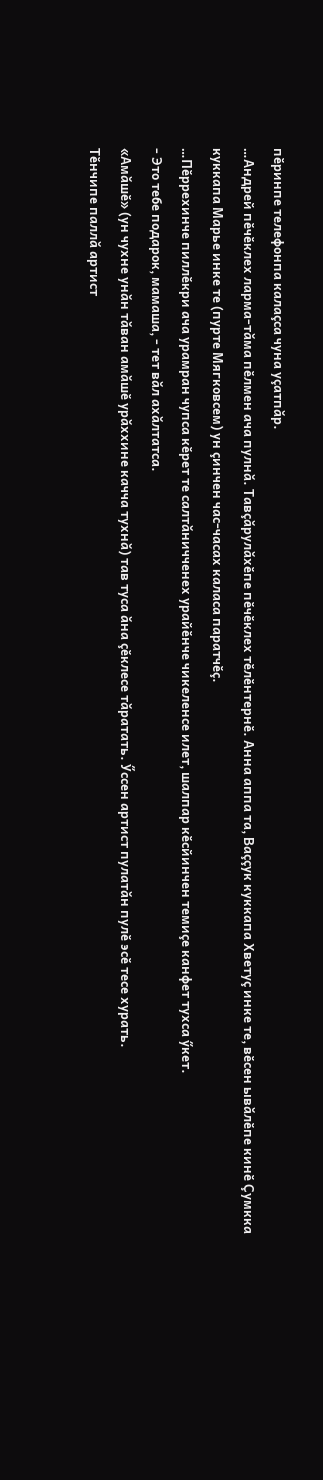пӗринпе телефонпа калаçса чуна уçатпăр.
…Андрей пӗчӗклех ларма-тăма пӗлмен ача пулнă. Тавçăрулăхӗпе пӗчӗклех тӗлӗнтернӗ. Анна аппа та, Ваççук куккапа Хветуç инке те, вӗсен ывăлӗпе кинӗ Çумкка куккапа Марье инке те (пурте Мягковсем) ун çинчен час-часах каласа паратчӗç.
…Пӗррехинче пиллӗкри ача урамран чупса кӗрет те салтăничченех урайӗнче чикеленсе илет, шалпар кӗсйинчен темиçе канфет тухса ӳкет.
- Это тебе подарок, мамаша, - тет вăл ахăлтатса.
«Амăшӗ» (ун чухне унăн тăван амăшӗ урăххине качча тухнă) тав туса ăна çӗклесе тăратать. Ӳссен артист пулатăн пулӗ эсӗ тесе хурать.
Тӗнчипе паллă артист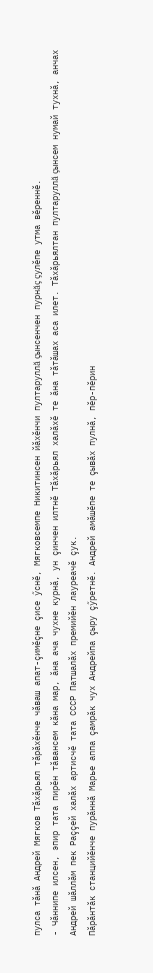пулса тăнă Андрей Мягков Тăхăрьял тăрăхӗнче чăваш апат-çимӗçне çисе ӳснӗ, Мягковсемпе Никитинсен йăхӗнчи пултаруллă çынсенчен пурнăç çулӗпе утма вӗреннӗ.
- Чăннипе илсен, эпир тата пирӗн тăвансем кăна мар, ăна ача чухне курнă, ун çинчен илтнӗ Тăхăрьял халăхӗ те ăна тăтăшах аса илет. Тăхăрьялтан пултаруллă çынсем нумай тухнă, анчах Андрей шăллăм пек Раççей халăх артисчӗ тата СССР Патшалăх премийӗн лауреачӗ çук.
Пăрăнтăк станцийӗнче пурăннă Марье аппа çамрăк чух Андрейпа çыру çӳретнӗ. Андрей амăшӗпе те çывăх пулнă, пӗр-пӗрин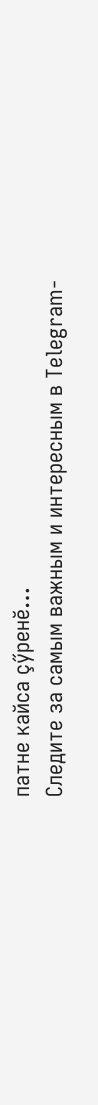патне кайса çӳренӗ…
Следите за самым важным и интересным в Telegram-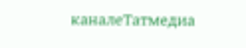каналеТатмедиа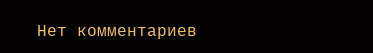Нет комментариев